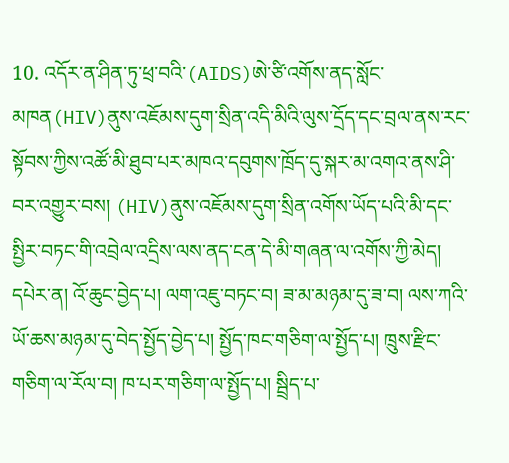10. འདོར་ན་ཤིན་ཏུ་ཕྲ་བའི་(AIDS)ཨེ་ཙི་འགོས་ནད་སློང་མཁན(HIV)ནུས་འཇོམས་དུག་སྲིན་འདི་མིའི་ལུས་དྲོད་དང་བྲལ་ནས་རང་སྟོབས་ཀྱིས་འཚོ་མི་ཐུབ་པར་མཁའ་དབུགས་ཁྲོད་དུ་སྐར་མ་འགའ་ནས་ཤི་བར་འགྱུར་བས། (HIV)ནུས་འཇོམས་དུག་སྲིན་འགོས་ཡོད་པའི་མི་དང་སྤྱིར་བཏང་གི་འབྲེལ་འདྲིས་ལས་ནད་ངན་དེ་མི་གཞན་ལ་འགོས་ཀྱི་མེད། དཔེར་ན། འོ་ཆུང་བྱེད་པ། ལག་འཇུ་བཏང་བ། ཟ་མ་མཉམ་དུ་ཟ་བ། ལས་ཀའི་ཡོ་ཆས་མཉམ་དུ་བེད་སྤྱོད་བྱེད་པ། སྤྱོད་ཁང་གཅིག་ལ་སྤྱོད་པ། ཁྲུས་རྫིང་གཅིག་ལ་རོལ་བ། ཁ་པར་གཅིག་ལ་སྤྱོད་པ། སྦྲིད་པ་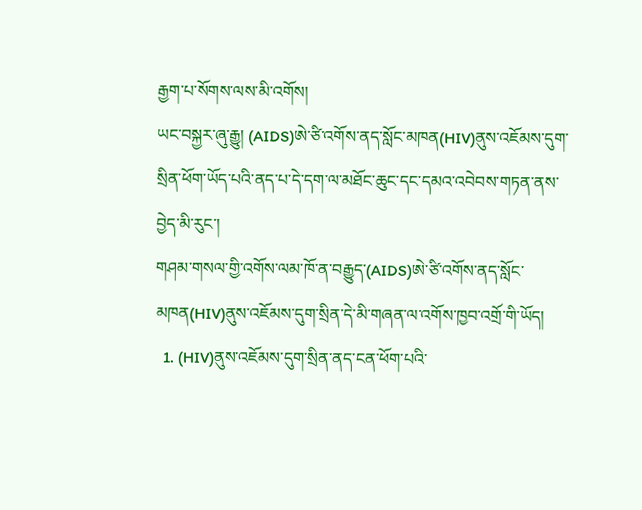རྒྱག་པ་སོགས་ལས་མི་འགོས།
ཡང་བསྐྱར་ཞུ་རྒྱུ། (AIDS)ཨེ་ཙི་འགོས་ནད་སློང་མཁན(HIV)ནུས་འཇོམས་དུག་སྲིན་ཕོག་ཡོད་པའི་ནད་པ་དེ་དག་ལ་མཐོང་ཆུང་དང་དམའ་འབེབས་གཏན་ནས་བྱེད་མི་རུང་།
གཤམ་གསལ་གྱི་འགོས་ལམ་ཁོ་ན་བརྒྱུད་(AIDS)ཨེ་ཙི་འགོས་ནད་སློང་མཁན(HIV)ནུས་འཇོམས་དུག་སྲིན་དེ་མི་གཞན་ལ་འགོས་ཁྱབ་འགྲོ་གི་ཡོད།
  1. (HIV)ནུས་འཇོམས་དུག་སྲིན་ནད་ངན་ཕོག་པའི་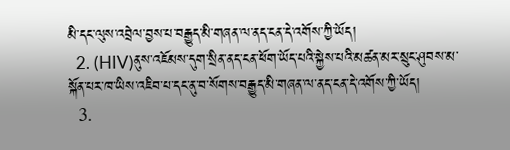མི་དང་ལུས་འབྲེལ་བྱས་པ་བརྒྱུད་མི་གཞན་ལ་ནད་ངན་དེ་འགོས་ཀྱི་ཡོད།
  2. (HIV)ནུས་འཇོམས་དུག་སྲིན་ནད་ངན་ཕོག་ཡོད་པའི་སྐྱེས་པའི་མཚན་མར་སྲུང་ཤུབས་མ་སྐོན་པར་ཁ་ཡིས་འཇིབ་པ་དང་ནུ་བ་སོགས་བརྒྱུད་མི་གཞན་ལ་ནད་ངན་དེ་འགོས་ཀྱི་ཡོད།
  3.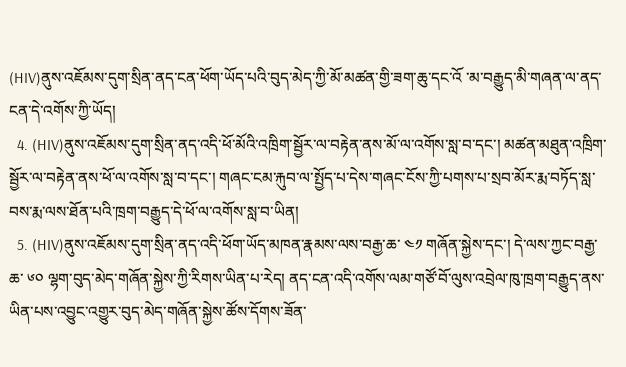(HIV)ནུས་འཇོམས་དུག་སྲིན་ནད་ངན་ཕོག་ཡོད་པའི་བུད་མེད་ཀྱི་མོ་མཚན་གྱི་ཟག་ཆུ་དང་འོ ་མ་བརྒྱུད་མི་གཞན་ལ་ནད་ངན་དེ་འགོས་ཀྱི་ཡོད།
  4. (HIV)ནུས་འཇོམས་དུག་སྲིན་ནད་འདི་ཕོ་མོའི་འཁྲིག་སྦྱོར་ལ་བརྟེན་ནས་མོ་ལ་འགོས་སླ་བ་དང་། མཚན་མཐུན་འཁྲིག་སྦྱོར་ལ་བརྟེན་ནས་ཕོ་ལ་འགོས་སླ་བ་དང་། གཞང་ངམ་རྐུབ་ལ་སྤྱོད་པ་དེས་གཞང་ངོས་ཀྱི་པགས་པ་སྲབ་མོར་རྨ་བཏོད་སླ་བས་རྨ་ལས་ཐོན་པའི་ཁྲག་བརྒྱུད་དེ་ཕོ་ལ་འགོས་སླ་བ་ཡིན།
  5. (HIV)ནུས་འཇོམས་དུག་སྲིན་ནད་འདི་ཕོག་ཡོད་མཁན་རྣམས་ལས་བརྒྱ་ཆ་ ༤༡ གཞོན་སྐྱེས་དང་། དེ་ལས་ཀྱང་བརྒྱ་ཆ་ ༦༠ ལྷག་བུད་མེད་གཞོན་སྐྱེས་ཀྱི་རིགས་ཡིན་པ་རེད། ནད་ངན་འདི་འགོས་ལམ་གཙོ་བོ་ལུས་འབྲེལ་ཁུ་ཁྲག་བརྒྱུད་ནས་ཡིན་པས་འབྱུང་འགྱུར་བུད་མེད་གཞོན་སྐྱེས་ཚོས་དོགས་ཟོན་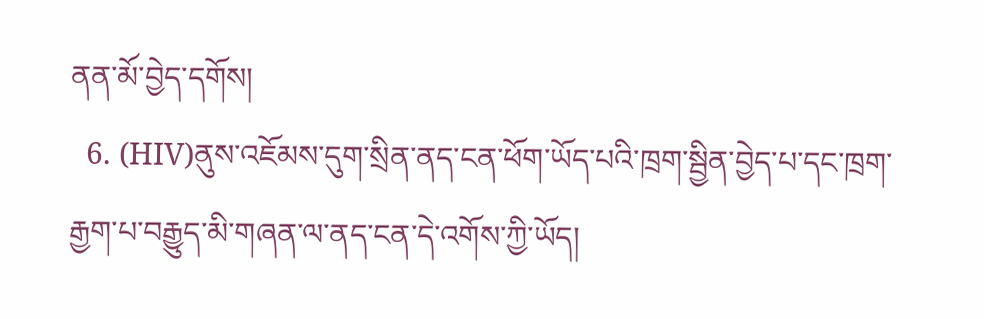ནན་མོ་བྱེད་དགོས།
  6. (HIV)ནུས་འཇོམས་དུག་སྲིན་ནད་ངན་ཕོག་ཡོད་པའི་ཁྲག་སྦྱིན་བྱེད་པ་དང་ཁྲག་རྒྱག་པ་བརྒྱུད་མི་གཞན་ལ་ནད་ངན་དེ་འགོས་ཀྱི་ཡོད།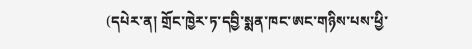(དཔེར་ན། གྲོང་ཁྱེར་ཏ་དབྱི་སྨན་ཁང་ཨང་གཉིས་པས་ཕྱི་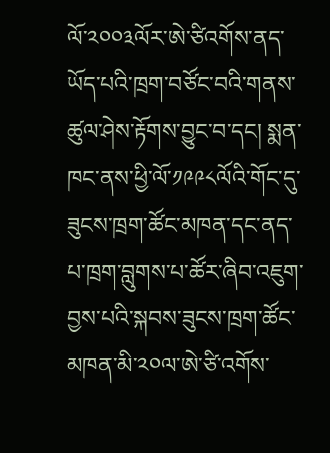ལོ་༢༠༠༣ལོར་ཨེ་ཙིའགོས་ནད་ཡོད་པའི་ཁྲག་བཙོང་བའི་གནས་ཚུལ་ཤེས་རྟོགས་བྱུང་བ་དང། སྨན་ཁང་ནས་ཕྱི་ལོ་༡༩༩༨ལོའི་གོང་དུ་ཟུངས་ཁྲག་ཚོང་མཁན་དང་ནད་པ་ཁྲག་བླུགས་པ་ཚོར་ཞིབ་འཇུག་བྱས་པའི་སྐབས་ཟུངས་ཁྲག་ཚོང་མཁན་མི་༢༠ལ་ཨེ་ཙི་འགོས་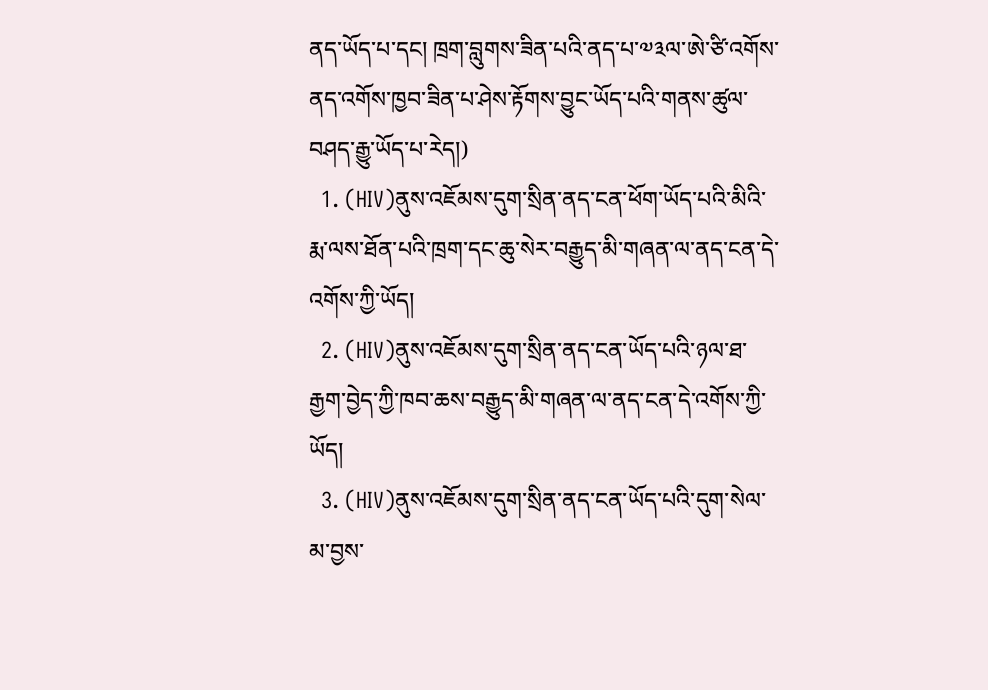ནད་ཡོད་པ་དང། ཁྲག་བླུགས་ཟིན་པའི་ནད་པ་༧༣ལ་ཨེ་ཙི་འགོས་ནད་འགོས་ཁྱབ་ཟིན་པ་ཤེས་རྟོགས་བྱུང་ཡོད་པའི་གནས་ཚུལ་བཤད་རྒྱུ་ཡོད་པ་རེད།)
  1. (HIV)ནུས་འཇོམས་དུག་སྲིན་ནད་ངན་ཕོག་ཡོད་པའི་མིའི་རྨ་ལས་ཐོན་པའི་ཁྲག་དང་ཆུ་སེར་བརྒྱུད་མི་གཞན་ལ་ནད་ངན་དེ་འགོས་ཀྱི་ཡོད།
  2. (HIV)ནུས་འཇོམས་དུག་སྲིན་ནད་ངན་ཡོད་པའི་ཉལ་ཐ་རྒྱག་བྱེད་ཀྱི་ཁབ་ཆས་བརྒྱུད་མི་གཞན་ལ་ནད་ངན་དེ་འགོས་ཀྱི་ཡོད།
  3. (HIV)ནུས་འཇོམས་དུག་སྲིན་ནད་ངན་ཡོད་པའི་དུག་སེལ་མ་བྱས་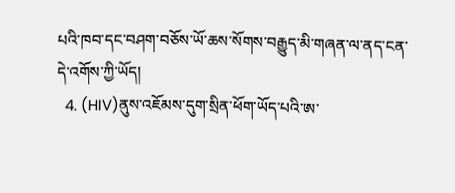པའི་ཁབ་དང་བཤག་བཅོས་ཡོ་ཆས་སོགས་བརྒྱུད་མི་གཞན་ལ་ནད་ངན་དེ་འགོས་ཀྱི་ཡོད།
  4. (HIV)ནུས་འཇོམས་དུག་སྲིན་ཕོག་ཡོད་པའི་ཨ་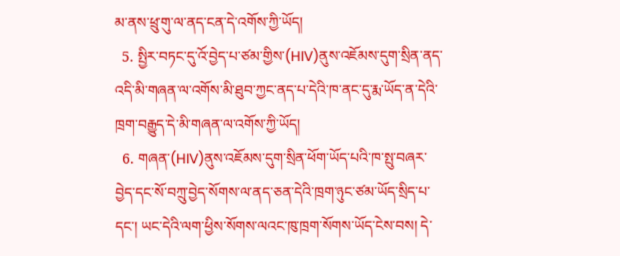མ་ནས་ཕྲུ་གུ་ལ་ནད་ངན་དེ་འགོས་ཀྱི་ཡོད།
  5. སྤྱིར་བཏང་དུ་འོ་བྱེད་པ་ཙམ་གྱིས་(HIV)ནུས་འཇོམས་དུག་སྲིན་ནད་འདི་མི་གཞན་ལ་འགོས་མི་ཐུབ་ཀྱང་ནད་པ་དེའི་ཁ་ནང་དུ་རྨ་ཡོད་ན་དེའི་ཁྲག་བརྒྱུད་དེ་མི་གཞན་ལ་འགོས་ཀྱི་ཡོད།
  6. གཞན་(HIV)ནུས་འཇོམས་དུག་སྲིན་ཕོག་ཡོད་པའི་ཁ་སྤུ་བཞར་བྱེད་དང་སོ་བཀྲུ་བྱེད་སོགས་ལ་ནད་ཅན་དེའི་ཁྲག་ཉུང་ཙམ་ཡོད་སྲིད་པ་དང་། ཡང་དེའི་ལག་ཕྱིས་སོགས་ལའང་ཁུ་ཁྲག་སོགས་ཡོད་ངེས་བས། དེ་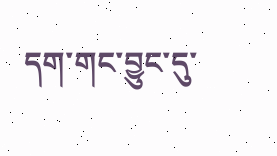དག་གང་བྱུང་དུ་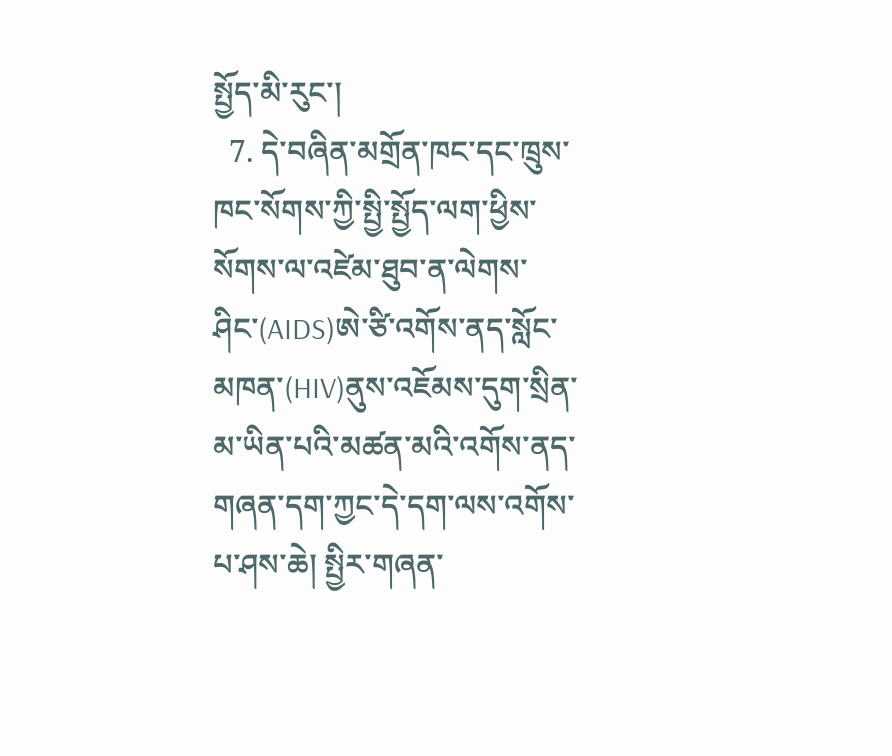སྤྱོད་མི་རུང་།
  7. དེ་བཞིན་མགྲོན་ཁང་དང་ཁྲུས་ཁང་སོགས་ཀྱི་སྤྱི་སྤྱོད་ལག་ཕྱིས་སོགས་ལ་འཛེམ་ཐུབ་ན་ལེགས་ཤིང་(AIDS)ཨེ་ཙི་འགོས་ནད་སློང་མཁན་(HIV)ནུས་འཇོམས་དུག་སྲིན་མ་ཡིན་པའི་མཚན་མའི་འགོས་ནད་གཞན་དག་ཀྱང་དེ་དག་ལས་འགོས་པ་ཤས་ཆེ། སྤྱིར་གཞན་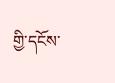གྱི་དངོས་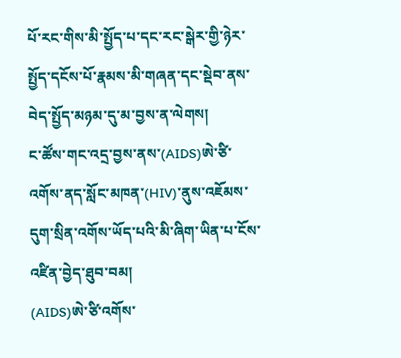པོ་རང་གིས་མི་སྤྱོད་པ་དང་རང་སྒེར་གྱི་ཉེར་སྤྱོད་དངོས་པོ་རྣམས་མི་གཞན་དང་སྡེབ་ནས་བེད་སྤྱོད་མཉམ་དུ་མ་བྱས་ན་ལེགས།
ང་ཚོས་གང་འདྲ་བྱས་ནས་(AIDS)ཨེ་ཙི་འགོས་ནད་སློང་མཁན་(HIV)་ནུས་འཇོམས་དུག་སྲིན་འགོས་ཡོད་པའི་མི་ཞིག་ཡིན་པ་ངོས་འཛིན་བྱེད་ཐུབ་བམ།
(AIDS)ཨེ་ཙི་འགོས་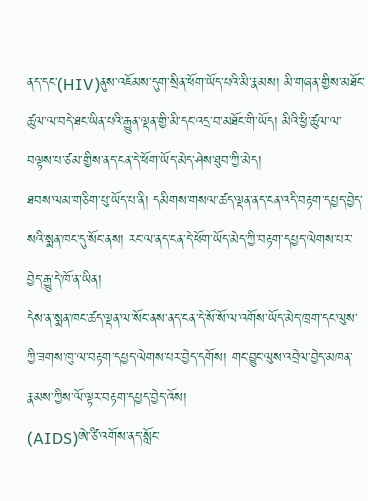ནད་དང་(HIV)ནུས་འཇོམས་དུག་སྲིན་ཕོག་ཡོད་པའི་མི་རྣམས། མི་གཞན་གྱིས་མཐོང་ཚུལ་ལ་བདེ་ཐང་ཡིན་པའི་རྒྱུན་ལྡན་གྱི་མི་དང་འདྲ་བ་མཐོང་གི་ཡོད། མིའི་ཕྱི་ཚུལ་ལ་བལྟས་པ་ཙམ་གྱིས་ནད་ངན་དེ་ཕོག་ཡོད་མེད་ཤེས་ཐུབ་ཀྱི་མེད།
ཐབས་ལམ་གཅིག་པུ་ཡོད་པ་ནི། དམིགས་གསལ་ཚད་ལྡན་ནད་ངན་འདི་བརྟག་དཔྱད་བྱེད་སའི་སྨན་ཁང་དུ་སོང་ནས། རང་ལ་ནད་ངན་དེ་ཕོག་ཡོད་མེད་ཀྱི་བརྟག་དཔྱད་ལེགས་པར་བྱེད་རྒྱུ་དེ་ཁོ་ན་ཡིན།
དེས་ན་སྨན་ཁང་ཚད་ལྡན་ལ་སོང་ནས་ནད་ངན་དེ་སོ་སོ་ལ་འགོས་ཡོད་མེད་ཁྲག་དང་ལུས་ཀྱི་ཟགས་ཁུ་ལ་བརྟག་དཔྱད་ལེགས་པར་བྱེད་དགོས། གང་བྱུང་ལུས་འབྲེལ་བྱེད་མཁན་རྣམས་ཀྱིས་ལོ་ལྟར་བརྟག་དཔྱད་བྱེད་འོས།
(AIDS)ཨེ་ཙི་འགོས་ནད་སློང་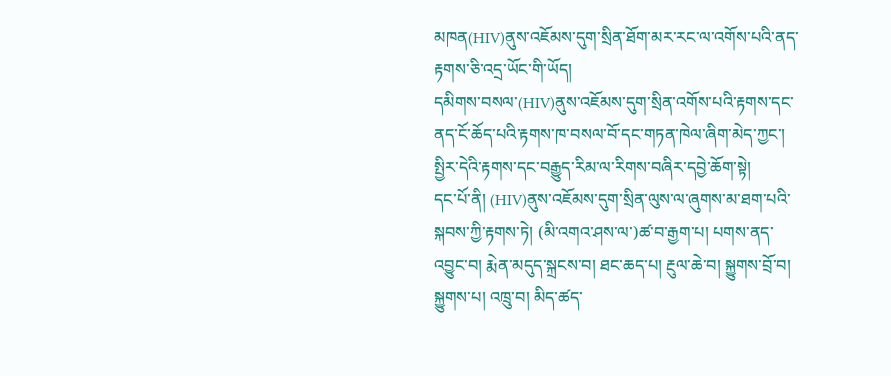མཁན(HIV)ནུས་འཇོམས་དུག་སྲིན་ཐོག་མར་རང་ལ་འགོས་པའི་ནད་རྟགས་ཅི་འདྲ་ཡོང་གི་ཡོད།
དམིགས་བསལ་(HIV)ནུས་འཇོམས་དུག་སྲིན་འགོས་པའི་རྟགས་དང་ནད་ངོ་ཆོད་པའི་རྟགས་ཁ་བསལ་བོ་དང་གཏན་ཁེལ་ཞིག་མེད་ཀྱང་། སྤྱིར་དེའི་རྟགས་དང་བརྒྱུད་རིམ་ལ་རིགས་བཞིར་དབྱེ་ཆོག་སྟེ།
དང་པོ་ནི། (HIV)ནུས་འཇོམས་དུག་སྲིན་ལུས་ལ་ཞུགས་མ་ཐག་པའི་སྐབས་ཀྱི་རྟགས་ཏེ། (མི་འགའ་ཤས་ལ་)ཚ་བ་རྒྱག་པ། པགས་ནད་འབྱུང་བ། རྨེན་མདུད་སྐྲངས་བ། ཐང་ཆད་པ། རྔུལ་ཆེ་བ། སྐྱུགས་བྲོ་བ། སྐྱུགས་པ། འཁྲུ་བ། མིད་ཚད་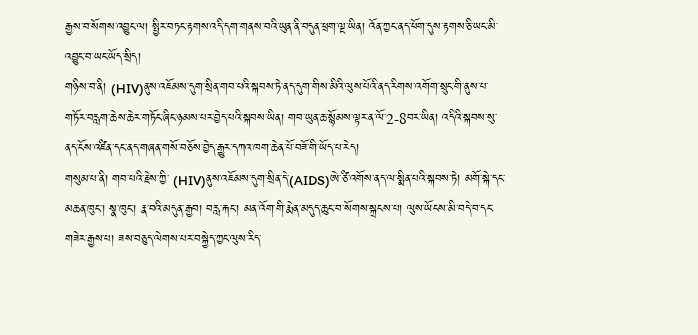རྒྱས་བ་སོགས་འབྱུང་ལ། སྤྱིར་བཏང་རྟགས་འདི་དག་གནས་བའི་ཡུན་ནི་བདུན་ཕྲག་ལྔ་ཡིན། འོན་ཀྱང་ནད་ཕོག་དུས་རྟགས་ཅི་ཡང་མི་འབྱུང་བ་ཡང་ཡོད་སྲིད།
གཉིས་བ་ནི། (HIV)ནུས་འཇོམས་དུག་སྲིན་གབ་པའི་སྐབས་ཏེ་ནད་དུག་གིས་མིའི་ལུས་པོའི་ནད་རིགས་འགོག་སྲུང་གི་ནུས་པ་གཏོར་བརླག་ཆེས་ཆེར་གཏོང་ཞིང་ཉམས་པར་བྱེད་པའི་སྐབས་ཡིན། གབ་ཡུན་ཆ་སྙོམས་ལྟར་ན་ལོ་2-8བར་ཡིན། འདིའི་སྐབས་སུ་ནད་ངོས་འཛིན་དང་ནད་གཞན་གསོ་བཅོས་བྱེད་རྒྱུར་དཀའ་ཁག་ཆེན་པོ་བཟོ་གི་ཡོད་པ་རེད།
གསུམ་པ་ནི། གབ་པའི་རྗེས་ཀྱི་ (HIV)ནུས་འཇོམས་དུག་སྲིན་དེ་(AIDS)ཨེ་ཙི་འགོས་ནད་ལ་སྨིན་པའི་སྐབས་ཏེ། མགོ་སྐེ་དང་མཆན་ཁུང་། སྣ་ཁུང་། རྣ་བའི་མདུན་རྒྱབ། བརླ་རྐང་། མན་འོག་གི་རྨེན་མདུད་ཆུང་བ་སོགས་སྐྲངས་པ། ལུས་ཡོངས་མི་བདེ་བ་དང་གཟེར་རྒྱས་པ། ཟས་བཅུད་ལེགས་པར་བསྐྱེད་ཀྱང་ལུས་རིད་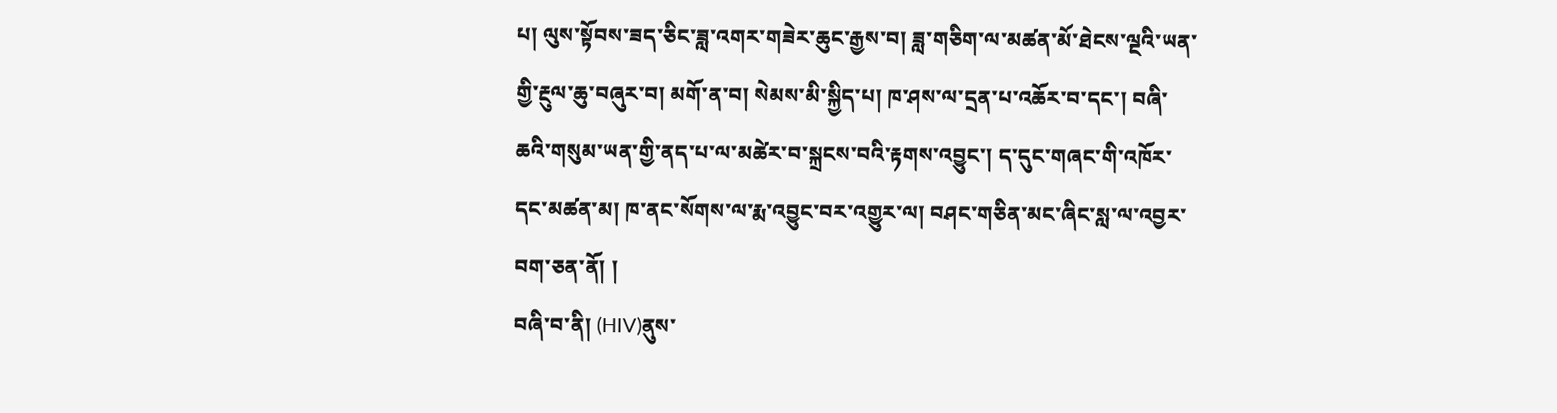པ། ལུས་སྟོབས་ཟད་ཅིང་ཟླ་འགར་གཟེར་ཆུང་རྒྱས་བ། ཟླ་གཅིག་ལ་མཚན་མོ་ཐེངས་ལྔའི་ཡན་གྱི་རྔུལ་ཆུ་བཞུར་བ། མགོ་ན་བ། སེམས་མི་སྐྱིད་པ། ཁ་ཤས་ལ་དྲན་པ་འཆོར་བ་དང་། བཞི་ཆའི་གསུམ་ཡན་གྱི་ནད་པ་ལ་མཚེར་བ་སྐྲངས་བའི་རྟགས་འབྱུང་། ད་དུང་གཞང་གི་འཁོར་དང་མཚན་མ། ཁ་ནང་སོགས་ལ་རྨ་འབྱུང་བར་འགྱུར་ལ། བཤང་གཅིན་མང་ཞིང་སླ་ལ་འབྱར་བག་ཅན་ནོ། །
བཞི་བ་ནི། (HIV)ནུས་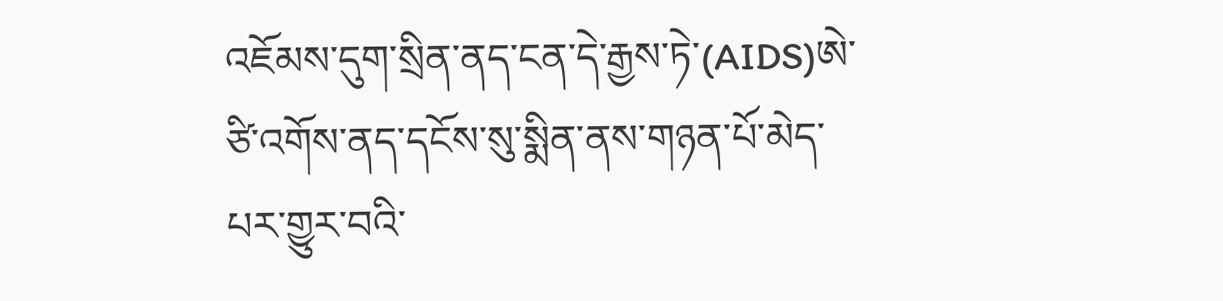འཇོམས་དུག་སྲིན་ནད་ངན་དེ་རྒྱས་ཏེ་(AIDS)ཨེ་ཙི་འགོས་ནད་དངོས་སུ་སྨིན་ནས་གཉན་པོ་མེད་པར་གྱུར་བའི་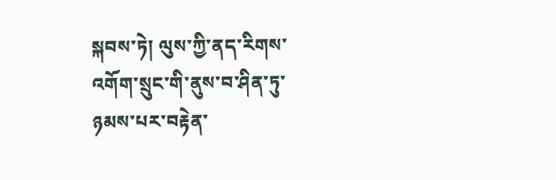སྐབས་ཏེ། ལུས་ཀྱི་ནད་རིགས་འགོག་སྲུང་གི་ནུས་བ་ཤིན་ཏུ་ཉམས་པར་བརྟེན་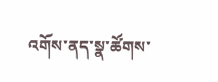འགོས་ནད་སྣ་ཚོགས་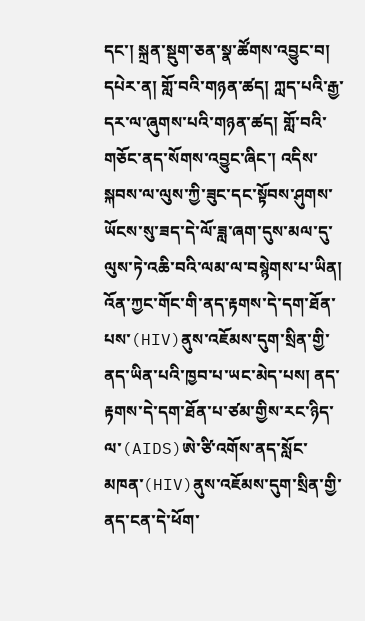དང་། སྐྲན་སྡུག་ཅན་སྣ་ཚོགས་འབྱུང་བ། དཔེར་ན། གློ་བའི་གཉན་ཚད། ཀླད་པའི་རྒྱ་དར་ལ་ཞུགས་པའི་གཉན་ཚད། གློ་བའི་གཅོང་ནད་སོགས་འབྱུང་ཞིང་། འདིས་སྐབས་ལ་ལུས་ཀྱི་ཟུང་དང་སྟོབས་ཤུགས་ཡོངས་སུ་ཟད་དེ་ལོ་ཟླ་ཞག་དུས་མལ་དུ་ལུས་ཏེ་འཆི་བའི་ལམ་ལ་བསྙེགས་པ་ཡིན།
འོན་ཀྱང་གོང་གི་ནད་རྟགས་དེ་དག་ཐོན་པས་(HIV)ནུས་འཇོམས་དུག་སྲིན་གྱི་ནད་ཡིན་པའི་ཁྱབ་པ་ཡང་མེད་པས། ནད་རྟགས་དེ་དག་ཐོན་པ་ཙམ་གྱིས་རང་ཉིད་ལ་(AIDS)ཨེ་ཙི་འགོས་ནད་སློང་མཁན་(HIV)ནུས་འཇོམས་དུག་སྲིན་གྱི་ནད་ངན་དེ་ཕོག་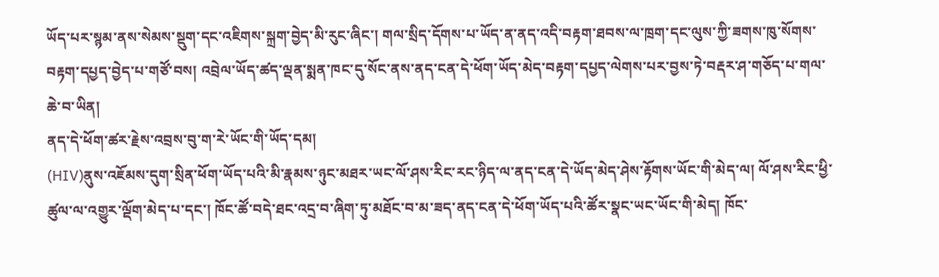ཡོད་པར་སྙམ་ནས་སེམས་སྡུག་དང་འཇིགས་སྐྲག་བྱེད་མི་རུང་ཞིང་། གལ་སྲིད་དོགས་པ་ཡོད་ན་ནད་འདི་བརྟག་ཐབས་ལ་ཁྲག་དང་ལུས་ཀྱི་ཟགས་ཁུ་སོགས་བརྟག་དཔྱད་བྱེད་པ་གཙོ་བས། འབྲེལ་ཡོད་ཚད་ལྡན་སྨན་ཁང་དུ་སོང་ནས་ནད་ངན་དེ་ཕོག་ཡོད་མེད་བརྟག་དཔྱད་ལེགས་པར་བྱས་ཏེ་བརྡར་ཤ་གཅོད་པ་གལ་ཆེ་བ་ཡིན།
ནད་དེ་ཕོག་ཚར་རྗེས་འབྲས་བུ་ག་རེ་ཡོང་གི་ཡོད་དམ།
(HIV)ནུས་འཇོམས་དུག་སྲིན་ཕོག་ཡོད་པའི་མི་རྣམས་ཉུང་མཐར་ཡང་ལོ་ཤས་རིང་རང་ཉིད་ལ་ནད་ངན་དེ་ཡོད་མེད་ཤེས་རྟོགས་ཡོང་གི་མེད་ལ། ལོ་ཤས་རིང་ཕྱི་ཚུལ་ལ་འགྱུར་ལྡོག་མེད་པ་དང་། ཁོང་ཚོ་བདེ་ཐང་འདྲ་བ་ཞིག་ཏུ་མཐོང་བ་མ་ཟད་ནད་ངན་དེ་ཕོག་ཡོད་པའི་ཚོར་སྣང་ཡང་ཡོང་གི་མེད། ཁོང་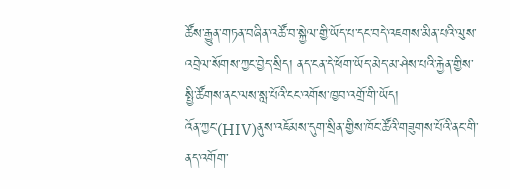ཚོས་རྒྱུན་གཏན་བཞིན་འཚོ་བ་སྐྱེལ་གྱི་ཡོད་པ་དང་བདེ་འཇགས་མིན་པའི་ལུས་འབྲེལ་སོགས་ཀྱང་བྱེད་སྲིད། ནད་ངན་དེ་ཕོག་ཡོད་མེད་མ་ཤེས་པའི་རྐྱེན་གྱིས་སྤྱི་ཚོགས་ནང་ལས་སླ་པོའི་ངང་འགོས་ཁྱབ་འགྲོ་གི་ཡོད།
འོན་ཀྱང་(HIV)ནུས་འཇོམས་དུག་སྲིན་གྱིས་ཁོང་ཚོའི་གཟུགས་པོའི་ནང་གི་ནད་འགོག་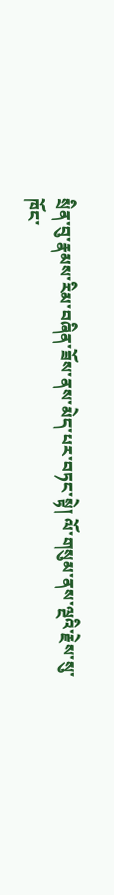སྲིན་བུ་རྣམས་རིམ་བཞིན་ཟོས་ནས་མེད་པར་བཏང་སྟེ། ལོ་གསུམ་ནས་ལྔའི་རྗེས་སུ་ཁོང་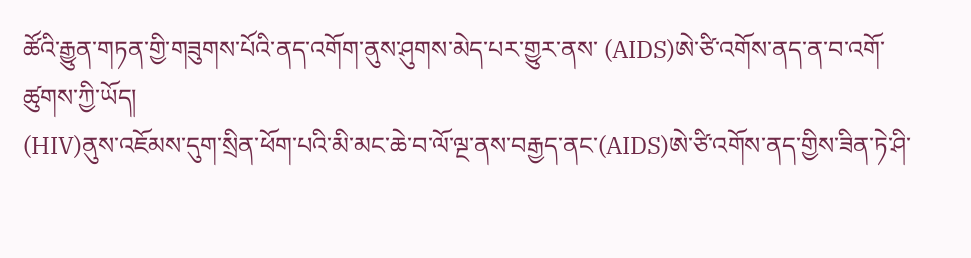ཚོའི་རྒྱུན་གཏན་གྱི་གཟུགས་པོའི་ནད་འགོག་ནུས་ཤུགས་མེད་པར་གྱུར་ནས་ (AIDS)ཨེ་ཙི་འགོས་ནད་ན་བ་འགོ་ཚུགས་ཀྱི་ཡོད།
(HIV)ནུས་འཇོམས་དུག་སྲིན་ཕོག་པའི་མི་མང་ཆེ་བ་ལོ་ལྔ་ནས་བརྒྱད་ནང་(AIDS)ཨེ་ཙི་འགོས་ནད་གྱིས་ཟིན་ཏེ་ཤི་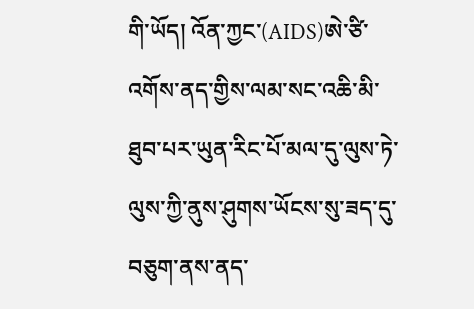གི་ཡོད། འོན་ཀྱང་(AIDS)ཨེ་ཙི་འགོས་ནད་གྱིས་ལམ་སང་འཆི་མི་ཐུབ་པར་ཡུན་རིང་པོ་མལ་དུ་ལུས་ཏེ་ལུས་ཀྱི་ནུས་ཤུགས་ཡོངས་སུ་ཟད་དུ་བཅུག་ནས་ནད་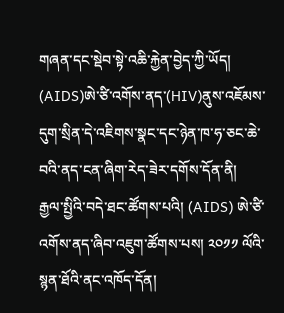གཞན་དང་སྡེབ་སྟེ་འཆི་རྐྱེན་བྱེད་ཀྱི་ཡོད།
(AIDS)ཨེ་ཙི་འགོས་ནད་(HIV)ནུས་འཇོམས་དུག་སྲིན་དེ་འཇིགས་སྣང་དང་ཉེན་ཁ་ཧ་ཅང་ཆེ་བའི་ནད་ངན་ཞིག་རེད་ཟེར་དགོས་དོན་ནི།
རྒྱལ་སྤྱིའི་བདེ་ཐང་ཚོགས་པའི། (AIDS) ཨེ་ཙི་འགོས་ནད་ཞིབ་འཇུག་ཚོགས་པས། ༢༠༡༡ ལོའི་སྙན་ཐོའི་ནང་འཁོད་དོན།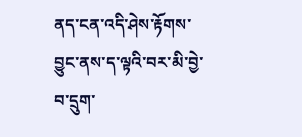ནད་ངན་འདི་ཤེས་རྟོགས་བྱུང་ནས་ད་ལྟའི་བར་མི་བྱེ་བ་དྲུག་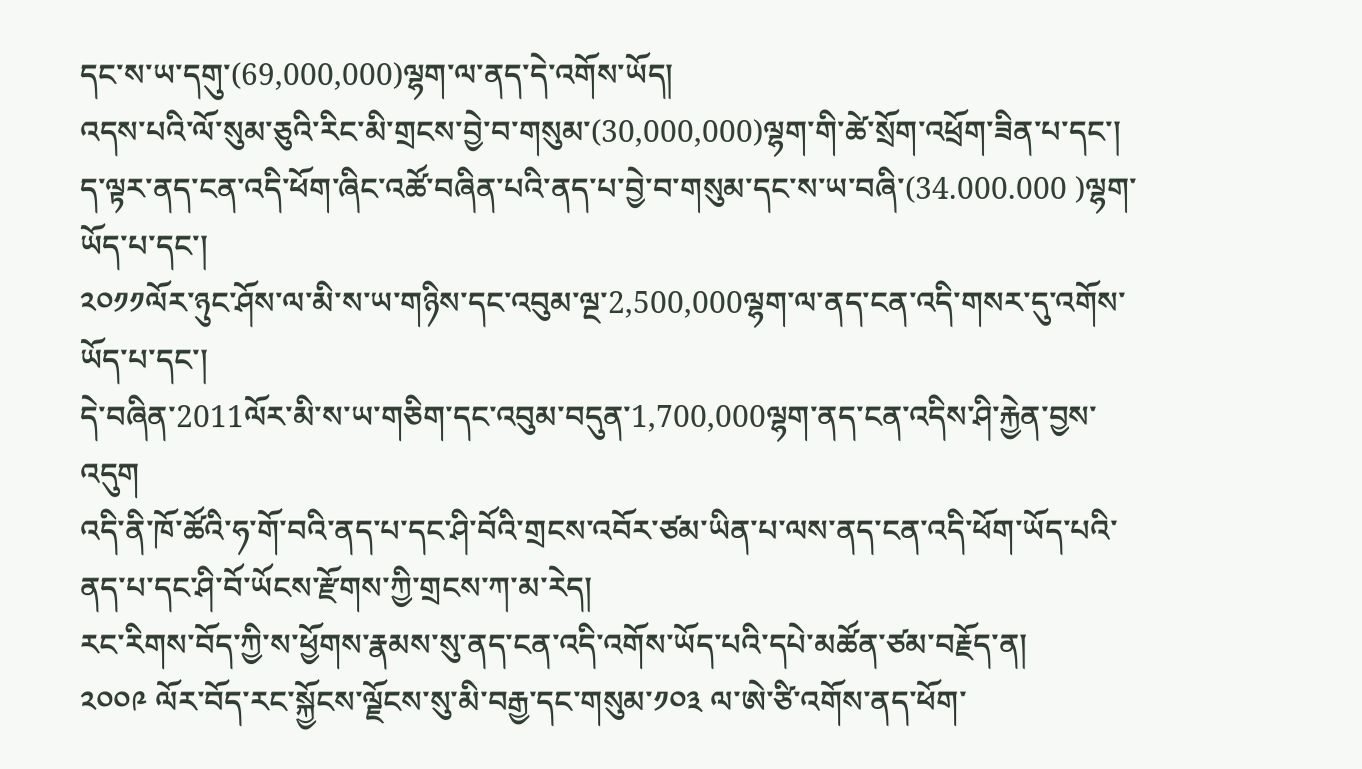དང་ས་ཡ་དགུ་(69,000,000)ལྷག་ལ་ནད་དེ་འགོས་ཡོད།
འདས་པའི་ལོ་སུམ་ཅུའི་རིང་མི་གྲངས་བྱེ་བ་གསུམ་(30,000,000)ལྷག་གི་ཚེ་སྲོག་འཕྲོག་ཟིན་པ་དང་།
ད་ལྟར་ནད་ངན་འདི་ཕོག་ཞིང་འཚོ་བཞིན་པའི་ནད་པ་བྱེ་བ་གསུམ་དང་ས་ཡ་བཞི་(34.000.000 )ལྷག་ཡོད་པ་དང་།
༢༠༡༡ལོར་ཉུང་ཤོས་ལ་མི་ས་ཡ་གཉིས་དང་འབུམ་ལྔ་2,500,000ལྷག་ལ་ནད་ངན་འདི་གསར་དུ་འགོས་ཡོད་པ་དང་།
དེ་བཞིན་2011ལོར་མི་ས་ཡ་གཅིག་དང་འབུམ་བདུན་1,700,000ལྷག་ནད་ངན་འདིས་ཤི་རྐྱེན་བྱས་འདུག
འདི་ནི་ཁོ་ཚོའི་ཧ་གོ་བའི་ནད་པ་དང་ཤི་བོའི་གྲངས་འབོར་ཙམ་ཡིན་པ་ལས་ནད་ངན་འདི་ཕོག་ཡོད་པའི་ནད་པ་དང་ཤི་བོ་ཡོངས་རྫོགས་ཀྱི་གྲངས་ཀ་མ་རེད།
རང་རིགས་བོད་ཀྱི་ས་ཕྱོགས་རྣམས་སུ་ནད་ངན་འདི་འགོས་ཡོད་པའི་དཔེ་མཚོན་ཙམ་བརྗོད་ན།
༢༠༠༩ ལོར་བོད་རང་སྐྱོངས་ལྗོངས་སུ་མི་བརྒྱ་དང་གསུམ་༡༠༣ ལ་ཨེ་ཙི་འགོས་ནད་ཕོག་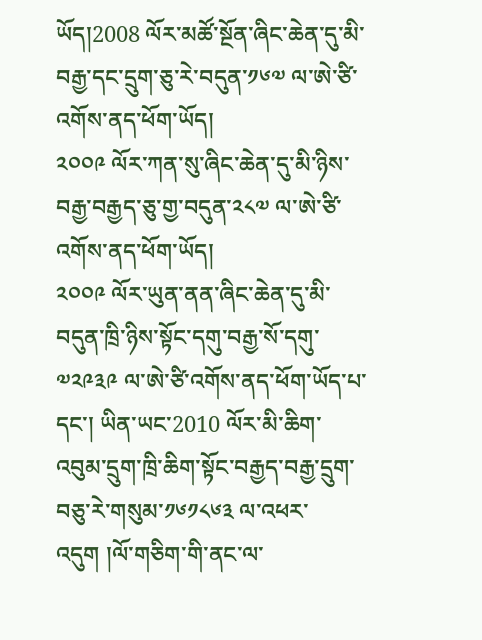ཡོད།2008 ལོར་མཚོ་སྔོན་ཞིང་ཆེན་དུ་མི་བརྒྱ་དང་དྲུག་ཅུ་རེ་བདུན་༡༦༧ ལ་ཨེ་ཙི་འགོས་ནད་ཕོག་ཡོད།
༢༠༠༩ ལོར་ཀན་སུ་ཞིང་ཆེན་དུ་མི་ཉིས་བརྒྱ་བརྒྱད་ཅུ་གྱ་བདུན་༢༨༧ ལ་ཨེ་ཙི་འགོས་ནད་ཕོག་ཡོད།
༢༠༠༩ ལོར་ཡུན་ནན་ཞིང་ཆེན་དུ་མི་བདུན་ཁྲི་ཉིས་སྟོང་དགུ་བརྒྱ་སོ་དགུ་༧༢༩༣༩ ལ་ཨེ་ཙི་འགོས་ནད་ཕོག་ཡོད་པ་དང་། ཡིན་ཡང་2010 ལོར་མི་ཆིག་འབུམ་དྲུག་ཁྲི་ཆིག་སྟོང་བརྒྱད་བརྒྱ་དྲུག་བཅུ་རེ་གསུམ་༡༦༡༨༦༣ ལ་འཕར་འདུག །ལོ་གཅིག་གི་ནང་ལ་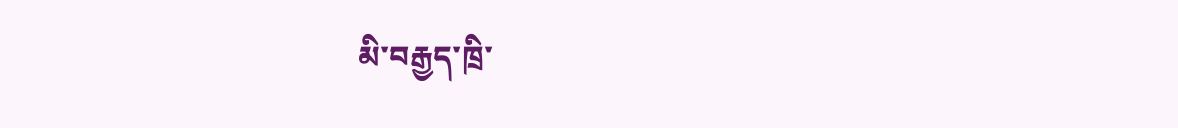མི་བརྒྱད་ཁྲི་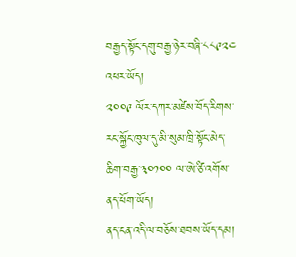བརྒྱད་སྟོང་དགུ་བརྒྱ་ཉེར་བཞི་༨༨༩༢༤ འཕར་ཡོད།
༢༠༠༩ ལོར་དཀར་མཛེས་བོད་རིགས་རང་སྐྱོང་ཁུལ་དུ་མི་སུམ་ཁྲི་སྟོང་མེད་ཆིག་བརྒྱ་༣༠༡༠༠ ལ་ཨེ་ཙི་འགོས་ནད་ཕོག་ཡོད།
ནད་ངན་འདི་ལ་བཅོས་ཐབས་ཡོད་དམ།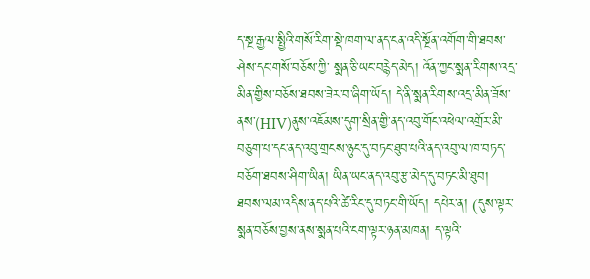ད་སྔ་རྒྱལ་སྤྱིའི་གསོ་རིག་སྡེ་ཁག་ལ་ནད་ངན་འདི་སྔོན་འགོག་གི་ཐབས་ཤེས་དང་གསོ་བཅོས་ཀྱི་ སྨན་ཅི་ཡང་བརྙེད་མེད། འོན་ཀྱང་སྨན་རིགས་འདྲ་མིན་གྱིས་བཅོས་ཐབས་ཟེར་བ་ཞིག་ཡོད། དེ་ནི་སྨན་རིགས་འདྲ་མིན་ཟོས་ནས་(HIV)ནུས་འཇོམས་དུག་སྲིན་གྱི་ནད་འབུ་གོང་འཕེལ་འགྲོར་མི་བཅུག་པ་དང་ནད་འབུ་གྲངས་ཉུང་དུ་བཏང་ཐུབ་པའི་ནད་འབུ་ལ་ཁ་བཏད་བཅོག་ཐབས་ཤིག་ཡིན། ཡིན་ཡང་ནད་འབུ་རྩ་མེད་དུ་བཏང་མི་ཐུབ། ཐབས་ལམ་འདིས་ནད་པའི་ཚེ་རིང་དུ་བཏང་གི་ཡོད། དཔེར་ན། (དུས་ལྟར་སྨན་བཅོས་བྱས་ནས་སྨན་པའི་ངག་ལྟར་ཉན་མཁན། ད་ལྟའི་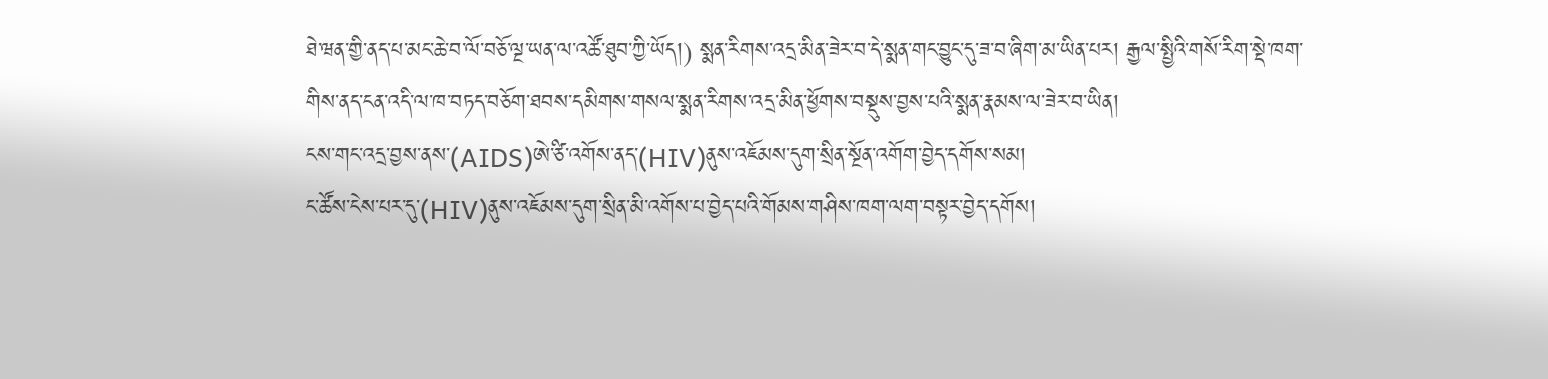ཐེ་ཝན་གྱི་ནད་པ་མང་ཆེ་བ་ལོ་བཅོ་ལྔ་ཡན་ལ་འཚོ་ཐུབ་ཀྱི་ཡོད།) སྨན་རིགས་འདྲ་མིན་ཟེར་བ་དེ་སྨན་གང་བྱུང་དུ་ཟ་བ་ཞིག་མ་ཡིན་པར། རྒྱལ་སྤྱིའི་གསོ་རིག་སྡེ་ཁག་གིས་ནད་ངན་འདི་ལ་ཁ་བཏད་བཅོག་ཐབས་དམིགས་གསལ་སྨན་རིགས་འདྲ་མིན་ཕྱོགས་བསྡུས་བྱས་པའི་སྨན་རྣམས་ལ་ཟེར་བ་ཡིན།
ངས་གང་འདྲ་བྱས་ནས་(AIDS)ཨེ་ཙི་འགོས་ནད་(HIV)ནུས་འཇོམས་དུག་སྲིན་སྔོན་འགོག་བྱེད་དགོས་སམ།
ང་ཚོས་ངེས་པར་དུ་(HIV)ནུས་འཇོམས་དུག་སྲིན་མི་འགོས་པ་བྱེད་པའི་གོམས་གཤིས་ཁག་ལག་བསྟར་བྱེད་དགོས།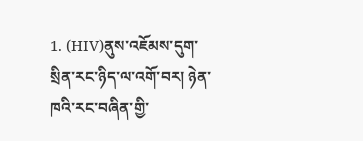1. (HIV)ནུས་འཇོམས་དུག་སྲིན་རང་ཉིད་ལ་འགོ་བར། ཉེན་ཁའི་རང་བཞིན་གྱི་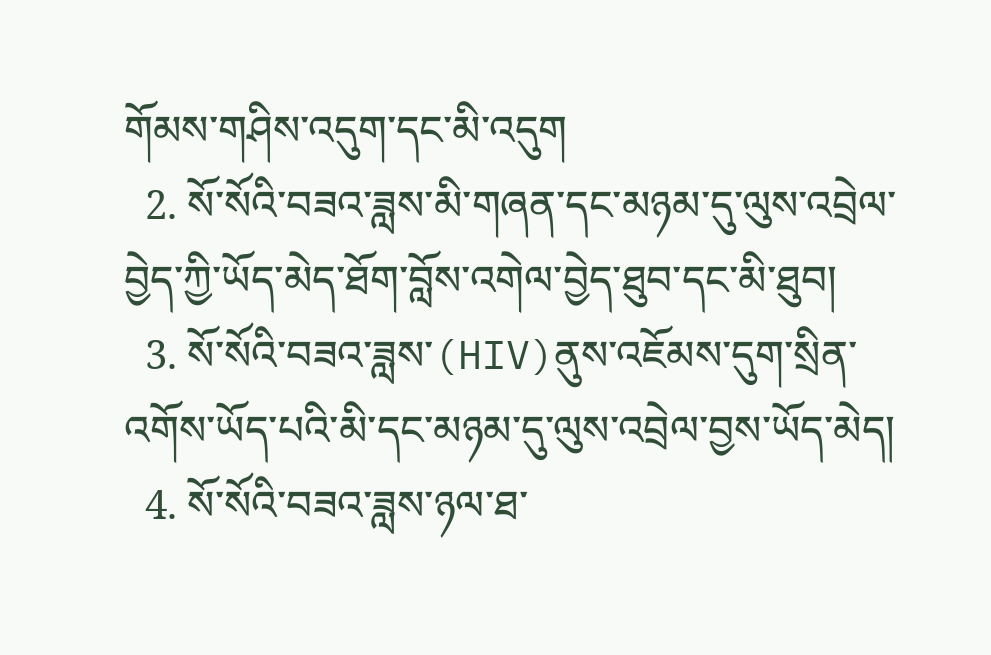གོམས་གཤིས་འདུག་དང་མི་འདུག
  2. སོ་སོའི་བཟའ་ཟླས་མི་གཞན་དང་མཉམ་དུ་ལུས་འབྲེལ་བྱེད་ཀྱི་ཡོད་མེད་ཐོག་བློས་འགེལ་བྱེད་ཐུབ་དང་མི་ཐུབ།
  3. སོ་སོའི་བཟའ་ཟླས་(HIV)ནུས་འཇོམས་དུག་སྲིན་འགོས་ཡོད་པའི་མི་དང་མཉམ་དུ་ལུས་འབྲེལ་བྱས་ཡོད་མེད།
  4. སོ་སོའི་བཟའ་ཟླས་ཉལ་ཐ་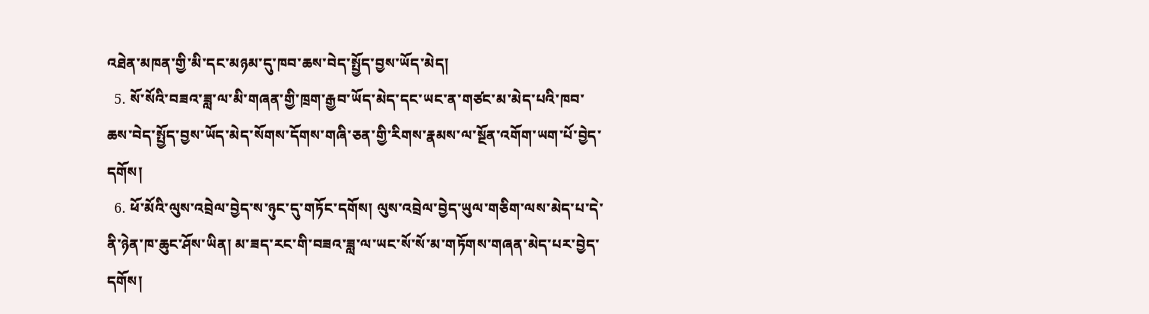འཐེན་མཁན་གྱི་མི་དང་མཉམ་དུ་ཁབ་ཆས་བེད་སྤྱོད་བྱས་ཡོད་མེད།
  5. སོ་སོའི་བཟའ་ཟླ་ལ་མི་གཞན་གྱི་ཁྲག་རྒྱབ་ཡོད་མེད་དང་ཡང་ན་གཙང་མ་མེད་པའི་ཁབ་ཆས་བེད་སྤྱོད་བྱས་ཡོད་མེད་སོགས་དོགས་གཞི་ཅན་གྱི་རིགས་རྣམས་ལ་སྔོན་འགོག་ཡག་པོ་བྱེད་དགོས།
  6. ཕོ་མོའི་ལུས་འབྲེལ་བྱེད་ས་ཉུང་དུ་གཏོང་དགོས། ལུས་འབྲེལ་བྱེད་ཡུལ་གཅིག་ལས་མེད་པ་དེ་ནི་ཉེན་ཁ་ཆུང་ཤོས་ཡིན། མ་ཟད་རང་གི་བཟའ་ཟླ་ལ་ཡང་སོ་སོ་མ་གཏོགས་གཞན་མེད་པར་བྱེད་དགོས།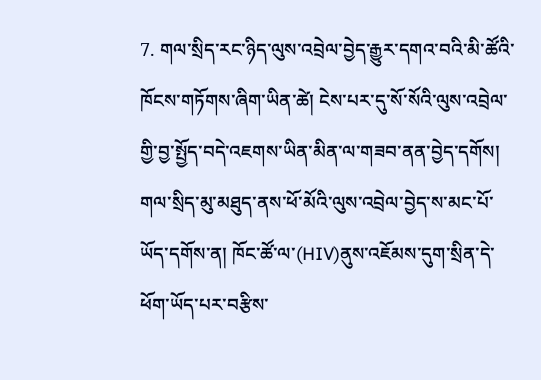7. གལ་སྲིད་རང་ཉིད་ལུས་འབྲེལ་བྱེད་རྒྱུར་དགའ་བའི་མི་ཚོའི་ཁོངས་གཏོགས་ཞིག་ཡིན་ཚེ། ངེས་པར་དུ་སོ་སོའི་ལུས་འབྲེལ་གྱི་བྱ་སྤྱོད་བདེ་འཇགས་ཡིན་མིན་ལ་གཟབ་ནན་བྱེད་དགོས། གལ་སྲིད་མུ་མཐུད་ནས་ཕོ་མོའི་ལུས་འབྲེལ་བྱེད་ས་མང་པོ་ཡོད་དགོས་ན། ཁོང་ཚོ་ལ་(HIV)ནུས་འཇོམས་དུག་སྲིན་དེ་ཕོག་ཡོད་པར་བརྩིས་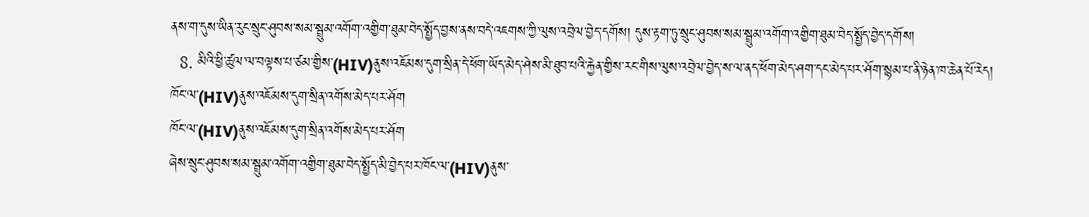ནས་ག་དུས་ཡིན་རུང་སྲུང་ཤུབས་སམ་སྦྲུམ་འགོག་འགྱིག་ཐུམ་བེད་སྤྱོད་བྱས་ནས་བདེ་འཇགས་ཀྱི་ལུས་འབྲེལ་བྱེད་དགོས། དུས་རྟག་ཏུ་སྲུང་ཤུབས་སམ་སྦྲུམ་འགོག་འགྱིག་ཐུམ་བེད་སྤྱོད་བྱེད་དགོས།
  8. མིའི་ཕྱི་ཚུལ་ལ་བལྟས་པ་ཙམ་གྱིས་(HIV)ནུས་འཇོམས་དུག་སྲིན་དེ་ཕོག་ཡོད་མེད་ཤེས་མི་ཐུབ་པའི་རྐྱེན་གྱིས་རང་གིས་ལུས་འབྲེལ་བྱེད་ས་ལ་ནད་ཕོག་མེད་ཤག་དང་མེད་པར་ཤོག་སྙམ་པ་ནི་ཉེན་ཁ་ཆེན་པོ་རེད།
ཁོང་ལ་(HIV)ནུས་འཇོམས་དུག་སྲིན་འགོས་མེད་པར་ཤོག
ཁོང་ལ་(HIV)ནུས་འཇོམས་དུག་སྲིན་འགོས་མེད་པར་ཤོག
ཞེས་སྲུང་ཤུབས་སམ་སྦྲུམ་འགོག་འགྱིག་ཐུམ་བེད་སྤྱོད་མི་བྱེད་པར་ཁོང་ལ་(HIV)ནུས་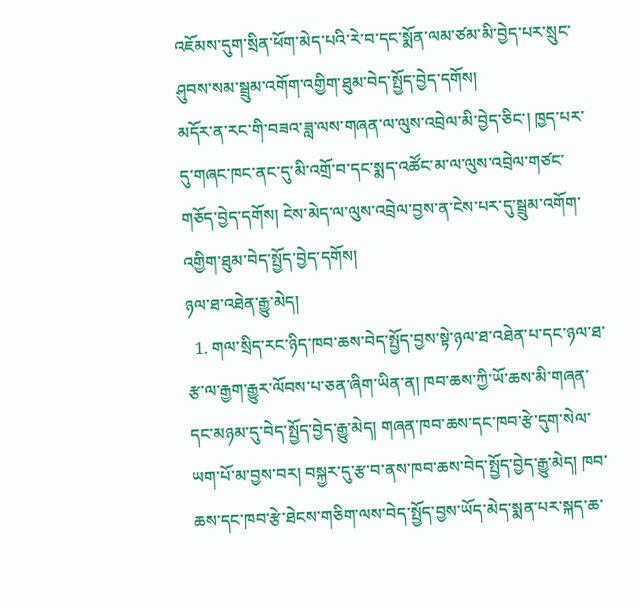འཇོམས་དུག་སྲིན་ཕོག་མེད་པའི་རེ་བ་དང་སྨོན་ལམ་ཙམ་མི་བྱེད་པར་སྲུང་ཤུབས་སམ་སྦྲུམ་འགོག་འགྱིག་ཐུམ་བེད་སྤྱོད་བྱེད་དགོས།
མདོར་ན་རང་གི་བཟའ་ཟླ་ལས་གཞན་ལ་ལུས་འབྲེལ་མི་བྱེད་ཅིང་། ཁྱད་པར་དུ་གཞང་ཁང་ནང་དུ་མི་འགྲོ་བ་དང་སྨད་འཚོང་མ་ལ་ལུས་འབྲེལ་གཙང་གཅོད་བྱེད་དགོས། ངེས་མེད་ལ་ལུས་འབྲེལ་བྱས་ན་ངེས་པར་དུ་སྦྲུམ་འགོག་འགྱིག་ཐུམ་བེད་སྤྱོད་བྱེད་དགོས།
ཉལ་ཐ་འཐེན་རྒྱུ་མེད།
  1. གལ་སྲིད་རང་ཉིད་ཁབ་ཆས་བེད་སྤྱོད་བྱས་སྟེ་ཉལ་ཐ་འཐེན་པ་དང་ཉལ་ཐ་རྩ་ལ་རྒྱག་རྒྱུར་ལོབས་པ་ཅན་ཞིག་ཡིན་ན། ཁབ་ཆས་ཀྱི་ཡོ་ཆས་མི་གཞན་དང་མཉམ་དུ་བེད་སྤྱོད་བྱེད་རྒྱུ་མེད། གཞན་ཁབ་ཆས་དང་ཁབ་རྩེ་དུག་སེལ་ཡག་པོ་མ་བྱས་བར། བསྐྱར་དུ་རྩ་བ་ནས་ཁབ་ཆས་བེད་སྤྱོད་བྱེད་རྒྱུ་མེད། ཁབ་ཆས་དང་ཁབ་རྩེ་ཐེངས་གཅིག་ལས་བེད་སྤྱོད་བྱས་ཡོད་མེད་སྨན་པར་སྐད་ཆ་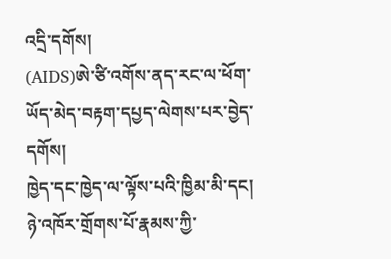འདྲི་དགོས།
(AIDS)ཨེ་ཙི་འགོས་ནད་རང་ལ་ཕོག་ཡོད་མེད་བརྟག་དཔྱད་ལེགས་པར་བྱེད་དགོས།
ཁྱེད་དང་ཁྱེད་ལ་ལྟོས་པའི་ཁྱིམ་མི་དང། ཉེ་འཁོར་གྲོགས་པོ་རྣམས་ཀྱི་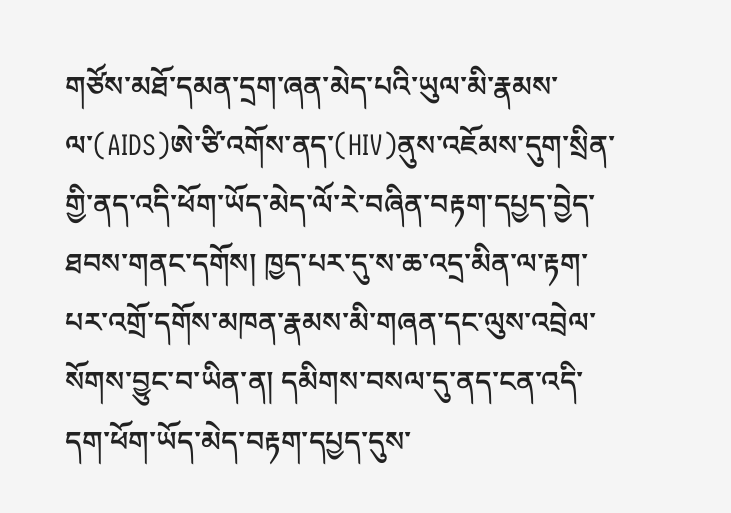གཙོས་མཐོ་དམན་དྲག་ཞན་མེད་པའི་ཡུལ་མི་རྣམས་ལ་(AIDS)ཨེ་ཙི་འགོས་ནད་(HIV)ནུས་འཇོམས་དུག་སྲིན་གྱི་ནད་འདི་ཕོག་ཡོད་མེད་ལོ་རེ་བཞིན་བརྟག་དཔྱད་བྱེད་ཐབས་གནང་དགོས། ཁྱད་པར་དུ་ས་ཆ་འདྲ་མིན་ལ་རྟག་པར་འགྲོ་དགོས་མཁན་རྣམས་མི་གཞན་དང་ལུས་འབྲེལ་སོགས་བྱུང་བ་ཡིན་ན། དམིགས་བསལ་དུ་ནད་ངན་འདི་དག་ཕོག་ཡོད་མེད་བརྟག་དཔྱད་དུས་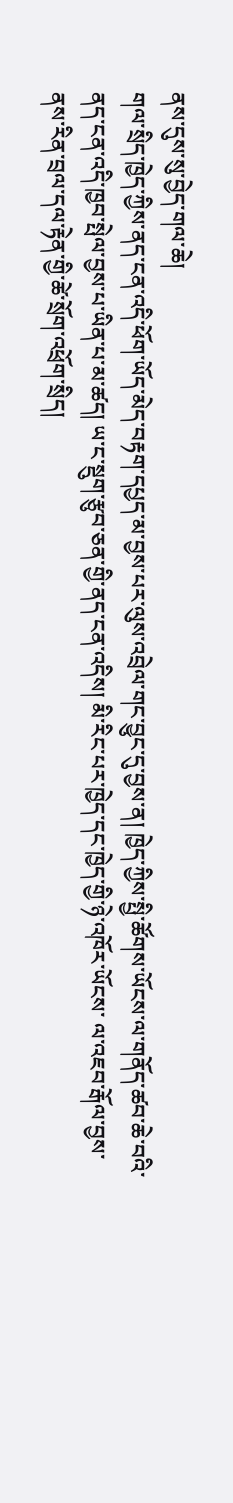ནས་དུས་སུ་བྱེད་གལ་ཆེ།
གལ་སྲིད་ཁྱེད་ཀྱིས་ནད་ངན་འདི་ཕོག་ཡོད་མེད་བརྟག་དཔྱད་མ་བྱས་པར་ལུས་འབྲེལ་གང་བྱུང་དུ་བྱས་ན། ཁྱེད་ཀྱིས་སྤྱི་ཚོགས་ཡོངས་ལ་གནོད་ཚབ་ཆེ་བའི་ནད་ངན་འདི་ཁྱབ་སྤེལ་བྱས་པ་ཡིན་པ་མ་ཚད། ཡ་ང་སྡུག་རྩུབ་ཅན་གྱི་ནད་ངན་འདིས། མི་རིང་པར་ཁྱེད་དང་ཁྱེད་གྱི་ཉེ་འཁོར་ཡོངས་ ལ་འཇབ་རྒོལ་བྱས་ནས་རིན་བྲལ་དལ་རྟེན་གྱི་ཚེ་སྲོག་འཕྲོག་སྲིད།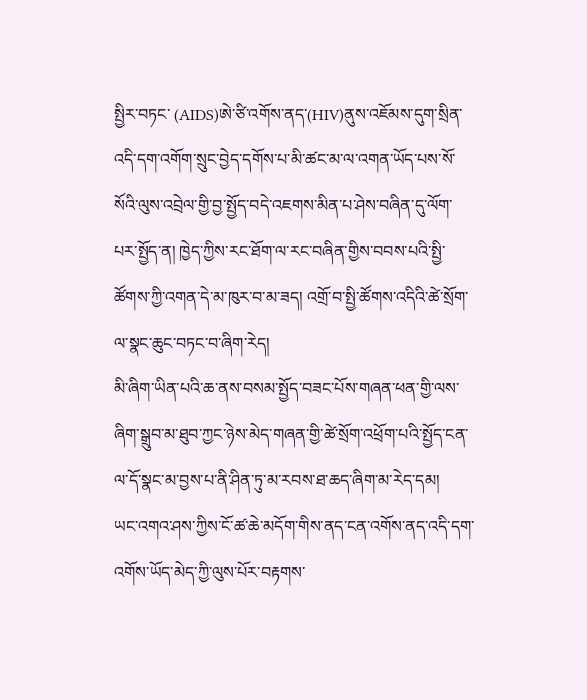སྤྱིར་བཏང་ (AIDS)ཨེ་ཙི་འགོས་ནད་(HIV)ནུས་འཇོམས་དུག་སྲིན་འདི་དག་འགོག་སྲུང་བྱེད་དགོས་པ་མི་ཚང་མ་ལ་འགན་ཡོད་པས་སོ་སོའི་ལུས་འབྲེལ་གྱི་བྱ་སྤྱོད་བདེ་འཇགས་མིན་པ་ཤེས་བཞིན་དུ་ལོག་པར་སྤྱོད་ན། ཁྱེད་ཀྱིས་རང་ཐོག་ལ་རང་བཞིན་གྱིས་བབས་པའི་སྤྱི་ཚོགས་ཀྱི་འགན་དེ་མ་ཁུར་བ་མ་ཟད། འགྲོ་བ་སྤྱི་ཚོགས་འདིའི་ཚེ་སྲོག་ལ་སྣང་ཆུང་བཏང་བ་ཞིག་རེད།
མི་ཞིག་ཡིན་པའི་ཆ་ནས་བསམ་སྤྱོད་བཟང་པོས་གཞན་ཕན་གྱི་ལས་ཞིག་སྒྲུབ་མ་ཐུབ་ཀྱང་ཉེས་མེད་གཞན་གྱི་ཚེ་སྲོག་འཕྲོག་པའི་སྤྱོད་ངན་ལ་དོ་སྣང་མ་བྱས་པ་ནི་ཤིན་ཏུ་མ་རབས་ཐ་ཆད་ཞིག་མ་རེད་དམ།
ཡང་འགའ་ཤས་ཀྱིས་ངོ་ཚ་ཆེ་མདོག་གིས་ནད་ངན་འགོས་ནད་འདི་དག་འགོས་ཡོད་མེད་ཀྱི་ལུས་པོར་བརྟགས་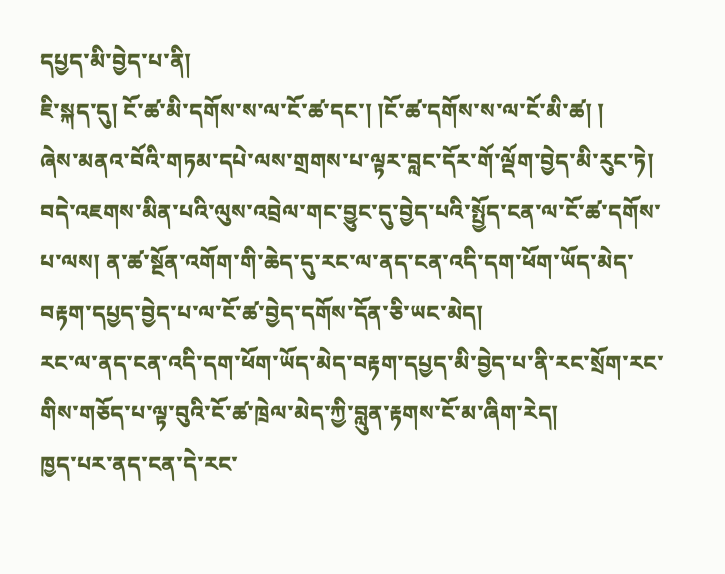དཔྱད་མི་བྱེད་པ་ནི།
ཇི་སྐད་དུ། ངོ་ཚ་མི་དགོས་ས་ལ་ངོ་ཚ་དང་། །ངོ་ཚ་དགོས་ས་ལ་ངོ་མི་ཚ། །
ཞེས་མནའ་བོའི་གཏམ་དཔེ་ལས་གྲགས་པ་ལྟར་བླང་དོར་གོ་ལྡོག་བྱེད་མི་རུང་ཏེ། བདེ་འཇགས་མིན་པའི་ལུས་འབྲེལ་གང་བྱུང་དུ་བྱེད་པའི་སྤྱོད་ངན་ལ་ངོ་ཚ་དགོས་པ་ལས། ན་ཚ་སྔོན་འགོག་གི་ཆེད་དུ་རང་ལ་ནད་ངན་འདི་དག་ཕོག་ཡོད་མེད་བརྟག་དཔྱད་བྱེད་པ་ལ་ངོ་ཚ་བྱེད་དགོས་དོན་ཅི་ཡང་མེད།
རང་ལ་ནད་ངན་འདི་དག་ཕོག་ཡོད་མེད་བརྟག་དཔྱད་མི་བྱེད་པ་ནི་རང་སྲོག་རང་གིས་གཅོད་པ་ལྟ་བུའི་ངོ་ཚ་ཁྲེལ་མེད་ཀྱི་བླུན་རྟགས་ངོ་མ་ཞིག་རེད།
ཁྱད་པར་ནད་ངན་དེ་རང་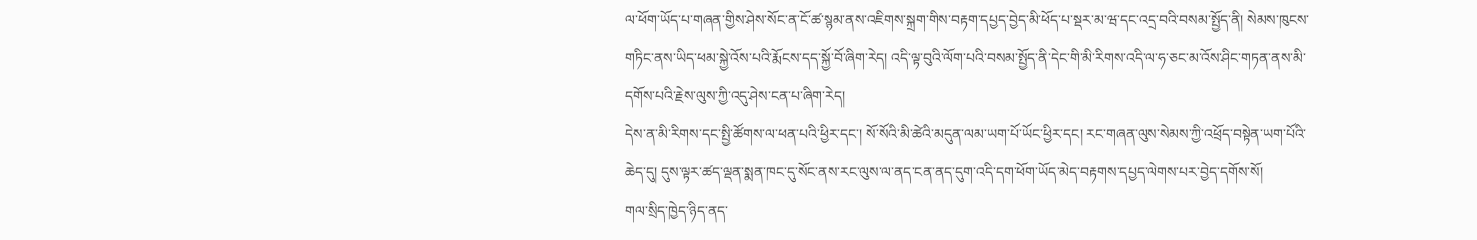ལ་ཕོག་ཡོད་པ་གཞན་གྱིས་ཤེས་སོང་ན་ངོ་ཚ་སྙམ་ནས་འཇིགས་སྐྲག་གིས་བརྟག་དཔྱད་བྱེད་མི་ཕོད་པ་སྡར་མ་ཝ་དང་འདྲ་བའི་བསམ་སྤྱོད་ནི། སེམས་ཁུངས་གཏིང་ནས་ཡིད་ཕམ་སྐྱེ་འོས་པའི་རྨོངས་དད་སྐྱོ་བོ་ཞིག་རེད། འདི་ལྟ་བུའི་ལོག་པའི་བསམ་སྤྱོད་ནི་དེང་གི་མི་རིགས་འདི་ལ་ཧ་ཅང་མ་འོས་ཤིང་གཏན་ནས་མི་དགོས་པའི་རྗེས་ལུས་ཀྱི་འདུ་ཤེས་ངན་པ་ཞིག་རེད།
དེས་ན་མི་རིགས་དང་སྤྱི་ཚོགས་ལ་ཕན་པའི་ཕྱིར་དང་། སོ་སོའི་མི་ཚེའི་མདུན་ལམ་ཡག་པོ་ཡོང་ཕྱིར་དང། རང་གཞན་ལུས་སེམས་ཀྱི་འཕྲོད་བསྟེན་ཡག་པོའི་ཆེད་དུ། དུས་ལྟར་ཚད་ལྡན་སྨན་ཁང་དུ་སོང་ནས་རང་ལུས་ལ་ནད་ངན་ནད་དུག་འདི་དག་ཕོག་ཡོད་མེད་བརྟགས་དཔྱད་ལེགས་པར་བྱེད་དགོས་སོ།
གལ་སྲིད་ཁྱེད་ཉིད་ནད་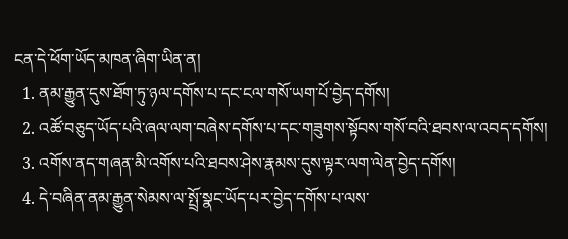ངན་དེ་ཕོག་ཡོད་མཁན་ཞིག་ཡིན་ན།
  1. ནམ་རྒྱུན་དུས་ཐོག་ཏུ་ཉལ་དགོས་པ་དང་ངལ་གསོ་ཡག་པོ་བྱེད་དགོས།
  2. འཚོ་བཅུད་ཡོད་པའི་ཞལ་ལག་བཞེས་དགོས་པ་དང་གཟུགས་སྟོབས་གསོ་བའི་ཐབས་ལ་འབད་དགོས།
  3. འགོས་ནད་གཞན་མི་འགོས་པའི་ཐབས་ཤེས་རྣམས་དུས་ལྟར་ལག་ལེན་བྱེད་དགོས།
  4. དེ་བཞིན་ནམ་རྒྱུན་སེམས་ལ་སྤྲོ་སྣང་ཡོད་པར་བྱེད་དགོས་པ་ལས་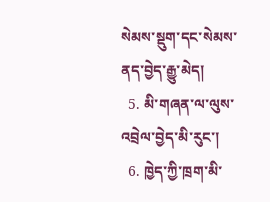སེམས་སྡུག་དང་སེམས་ནད་བྱེད་རྒྱུ་མེད།
  5. མི་གཞན་ལ་ལུས་འབྲེལ་བྱེད་མི་རུང་།
  6. ཁྱེད་ཀྱི་ཁྲག་མི་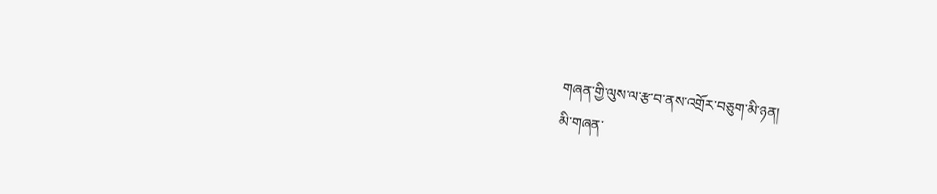གཞན་གྱི་ལུས་ལ་རྩ་བ་ནས་འགྲོར་བཅུག་མི་ཉན།
མི་གཞན་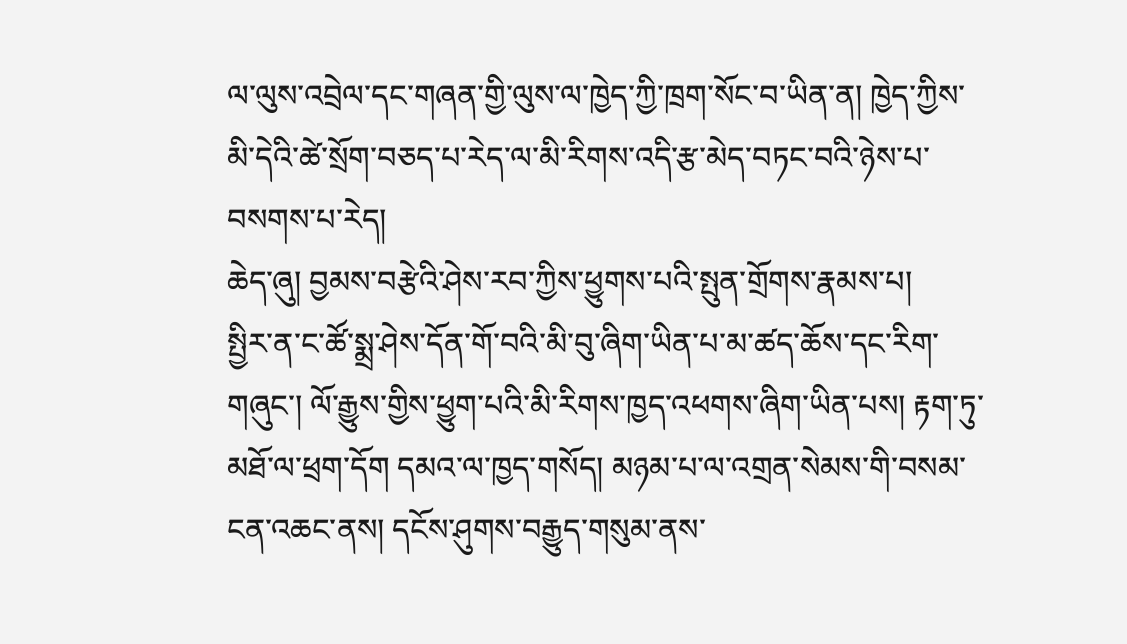ལ་ལུས་འབྲེལ་དང་གཞན་གྱི་ལུས་ལ་ཁྱེད་ཀྱི་ཁྲག་སོང་བ་ཡིན་ན། ཁྱེད་ཀྱིས་མི་དེའི་ཚེ་སྲོག་བཅད་པ་རེད་ལ་མི་རིགས་འདི་རྩ་མེད་བཏང་བའི་ཉེས་པ་བསགས་པ་རེད།
ཆེད་ཞུ། བྱམས་བརྩེའི་ཤེས་རབ་ཀྱིས་ཕྱུགས་པའི་སྤུན་གྲོགས་རྣམས་པ།
སྤྱིར་ན་ང་ཚོ་སྨྲ་ཤེས་དོན་གོ་བའི་མི་བུ་ཞིག་ཡིན་པ་མ་ཚད་ཆོས་དང་རིག་གཞུང་། ལོ་རྒྱུས་གྱིས་ཕྱུག་པའི་མི་རིགས་ཁྱད་འཕགས་ཞིག་ཡིན་པས། རྟག་ཏུ་མཐོ་ལ་ཕྲག་དོག དམའ་ལ་ཁྱད་གསོད། མཉམ་པ་ལ་འགྲན་སེམས་གི་བསམ་ངན་འཆང་ནས། དངོས་ཤུགས་བརྒྱུད་གསུམ་ནས་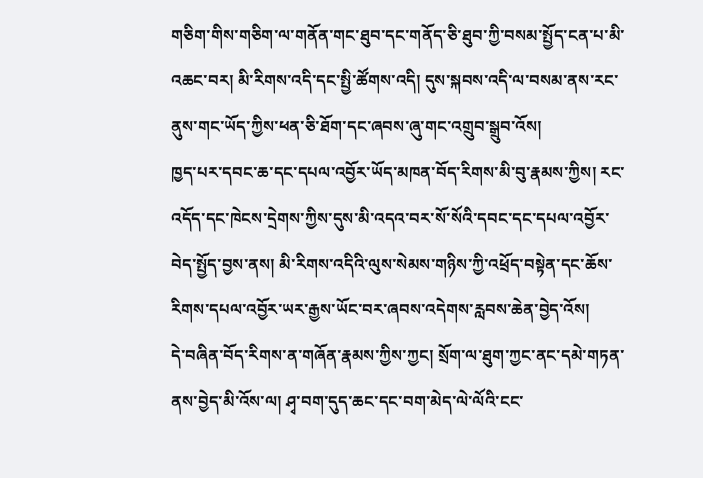གཅིག་གིས་གཅིག་ལ་གནོན་གང་ཐུབ་དང་གནོད་ཅི་ཐུབ་ཀྱི་བསམ་སྤྱོད་ངན་པ་མི་འཆང་བར། མི་རིགས་འདི་དང་སྤྱི་ཚོགས་འདི། དུས་སྐབས་འདི་ལ་བསམ་ནས་རང་ནུས་གང་ཡོད་ཀྱིས་ཕན་ཅི་ཐོག་དང་ཞབས་ཞུ་གང་འགྲུབ་སྒྲུབ་འོས།
ཁྱད་པར་དབང་ཆ་དང་དཔལ་འབྱོར་ཡོད་མཁན་བོད་རིགས་མི་བུ་རྣམས་ཀྱིས། རང་འདོད་དང་ཁེངས་དྲེགས་ཀྱིས་དུས་མི་འདའ་བར་སོ་སོའི་དབང་དང་དཔལ་འབྱོར་བེད་སྤྱོད་བྱས་ནས། མི་རིགས་འདིའི་ལུས་སེམས་གཉིས་ཀྱི་འཕྲོད་བསྟེན་དང་ཆོས་རིགས་དཔལ་འབྱོར་ཡར་རྒྱས་ཡོང་བར་ཞབས་འདེགས་རླབས་ཆེན་བྱེད་འོས།
དེ་བཞིན་བོད་རིགས་ན་གཞོན་རྣམས་ཀྱིས་ཀྱང། སྲོག་ལ་ཐུག་ཀྱང་ནང་དམེ་གཏན་ནས་བྱེད་མི་འོས་ལ། ཤྭ་བག་དུད་ཆང་དང་བག་མེད་ལེ་ལོའི་ངང་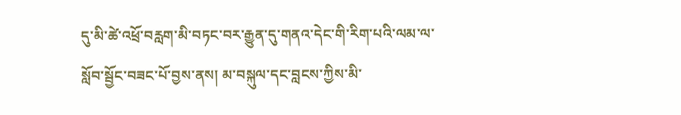དུ་མི་ཚེ་འཕྲོ་བརླག་མི་བཏང་བར་རྒྱུན་དུ་གནའ་དེང་གི་རིག་པའི་ལམ་ལ་སློབ་སྦྱོང་བཟང་པོ་བྱས་ནས། མ་བསྐུལ་དང་བླངས་ཀྱིས་མི་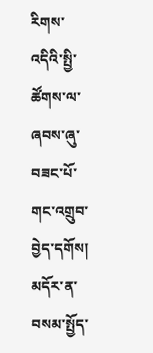རིགས་འདིའི་སྤྱི་ཚོགས་ལ་ཞབས་ཞུ་བཟང་པོ་གང་འགྲུབ་བྱེད་དགོས།
མདོར་ན་བསམ་སྤྱོད་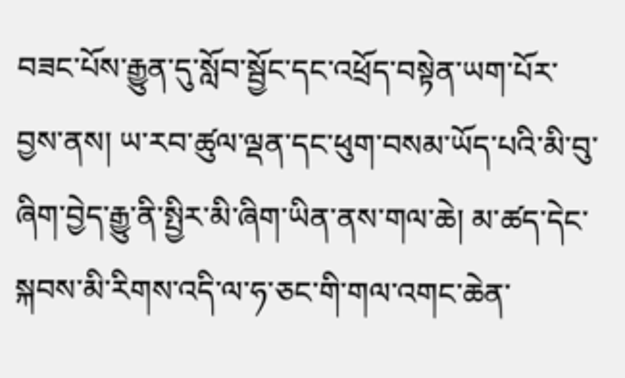བཟང་པོས་རྒྱུན་དུ་སློབ་སྦྱོང་དང་འཕྲོད་བསྟེན་ཡག་པོར་བྱས་ནས། ཡ་རབ་ཚུལ་ལྡན་དང་ཕུག་བསམ་ཡོད་པའི་མི་བུ་ཞིག་བྱེད་རྒྱུ་ནི་སྤྱིར་མི་ཞིག་ཡིན་ནས་གལ་ཆེ། མ་ཚད་དེང་སྐབས་མི་རིགས་འདི་ལ་ཧ་ཅང་གི་གལ་འགང་ཆེན་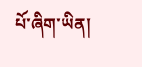པོ་ཞིག་ཡིན།